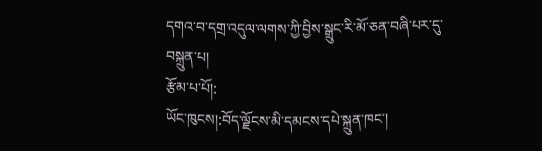དགའ་བ་དགྲ་འདུལ་ལགས་ཀྱི་བྱིས་སྒྲུང་རི་མོ་ཅན་བཞི་པར་དུ་བསྐྲུན་པ།
རྩོམ་པ་པོ།:
ཡོང་ཁུངས།:བོད་ལྗོངས་མི་དམངས་དཔེ་སྐྲུན་ཁང་།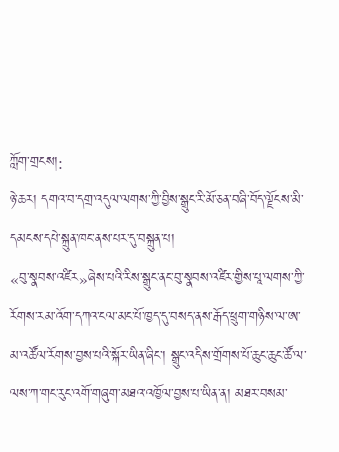ཀློག་གྲངས།:
ཉེ་ཆར། དགའ་བ་དགྲ་འདུལ་ལགས་ཀྱི་བྱིས་སྒྲུང་རི་མོ་ཅན་བཞི་བོད་ལྗོངས་མི་དམངས་དཔེ་སྐྲུན་ཁང་ནས་པར་དུ་བསྐྲུན་པ།
«བུ་སྣབས་འཛིར»ཞེས་པའི་རིས་སྒྲུང་ནང་བུ་སྣབས་འཛིར་གྱིས་པཱ་ལགས་ཀྱི་རོགས་རམ་འོག་དཀའ་ངལ་མང་པོ་ཁྱད་དུ་བསད་ནས་རྒོད་ཕྲུག་གཉིས་ལ་ཨ་མ་འཚོལ་རོགས་བྱས་པའི་སྐོར་ཡིན་ཞིང་། སྒྲུང་འདིས་གྲོགས་པོ་ཆུང་ཆུང་ཚོ་ལ་ལས་ཀ་གང་རུང་འགོ་གཞུག་མཐའ་འཁྱོལ་བྱས་པ་ཡིན་ན། མཐར་བསམ་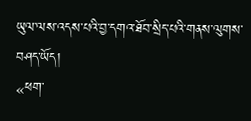ཡུལ་ལས་འདས་པའི་བྱ་དགའ་ཐོབ་སྲིད་པའི་གནས་ལུགས་བཤད་ཡོད།
«ཕག་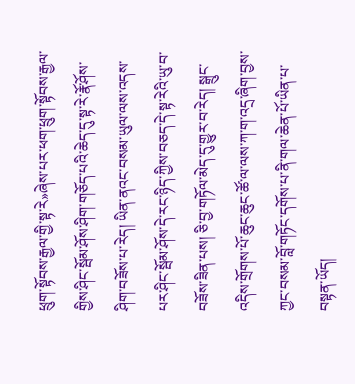ཕྲུག་སྟོབས་རྒྱལ་གྱི་སྟ་རེ»ཞེས་པར་ཕག་ཕྲུག་སྟོབས་རྒྱལ་གྱིས་ཤིང་སྦོམ་ཤོས་ཤིག་གཅོད་པའི་ཆེད་དུ་སྟ་རེ་རྣོ་ཤོས་ཤིག་བཟོས་པ་རེད། ཡིན་ནའང་བསམ་ཡུལ་ལས་འདས་པར་ཤིང་སྦོམ་ཤོས་དེ་རང་ཉིད་ཀྱིས་བཅད་དེ་སྟ་རེའི་ཡུ་བ་བཟོས་ཟིན་པས། ཅི་བྱ་གཏོལ་མེད་དུ་གྱུར་བ་རེད། སྒྲུང་འདིས་གྲོགས་པོ་ཆུང་ཆུང་ཚོ་ལ་ལས་ཀ་ག་འདྲ་ཞིག་བྱས་ཀྱང་བསམ་བློ་གཏོང་དགོས་པ་ནི་གལ་ཆེན་པོ་ཡིན་པ་བསྟན་ཡོད།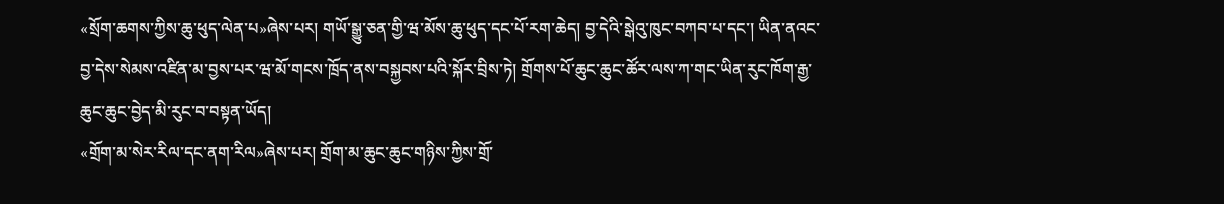«སྲོག་ཆགས་ཀྱིས་ཆུ་ཕུད་ལེན་པ»ཞེས་པར། གཡོ་སྒྱུ་ཅན་གྱི་ཝ་མོས་ཆུ་ཕུད་དང་པོ་རག་ཆེད། བྱ་དེའི་སྒེའུ་ཁུང་བཀབ་པ་དང་། ཡིན་ནའང་བྱ་དེས་སེམས་འཛིན་མ་བྱས་པར་ཝ་མོ་གངས་ཁྲོད་ནས་བསྐྱབས་པའི་སྐོར་བྲིས་ཏེ། གྲོགས་པོ་ཆུང་ཆུང་ཚོར་ལས་ཀ་གང་ཡིན་རུང་ཁོག་རྒྱ་ཆུང་ཆུང་བྱེད་མི་རུང་བ་བསྟན་ཡོད།
«གྲོག་མ་སེར་རིལ་དང་ནག་རིལ»ཞེས་པར། གྲོག་མ་ཆུང་ཆུང་གཉིས་ཀྱིས་གྲོ་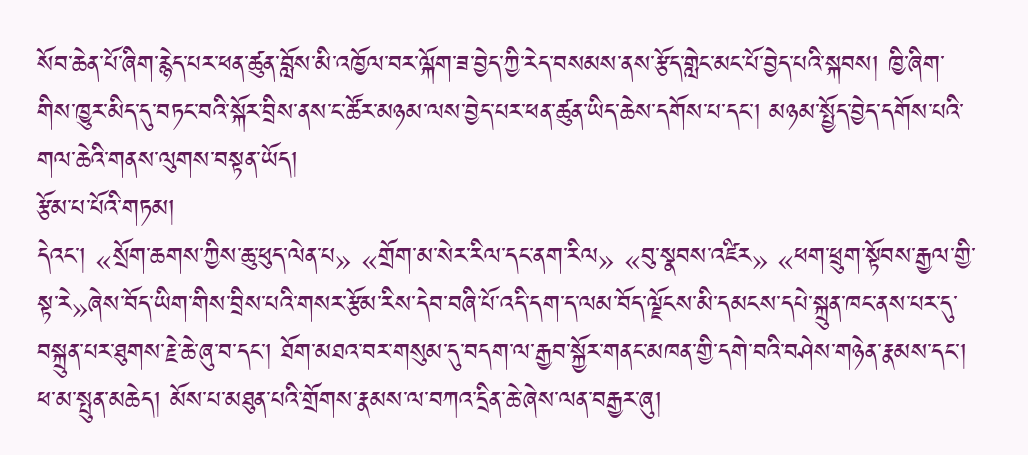སོབ་ཆེན་པོ་ཞིག་རྙེད་པར་ཕན་ཚུན་བློས་མི་འཁྱོལ་བར་ལྐོག་ཟ་བྱེད་ཀྱི་རེད་བསམས་ནས་རྩོད་གླེང་མང་པོ་བྱེད་པའི་སྐབས། ཁྱི་ཞིག་གིས་ཁྱུར་མིད་དུ་བཏང་བའི་སྐོར་བྲིས་ནས་ང་ཚོར་མཉམ་ལས་བྱེད་པར་ཕན་ཚུན་ཡིད་ཆེས་དགོས་པ་དང་། མཉམ་སྤྱོད་བྱེད་དགོས་པའི་གལ་ཆེའི་གནས་ལུགས་བསྟན་ཡོད།
རྩོམ་པ་པོའི་གཏམ།
དེའང་། «སྲོག་ཆགས་ཀྱིས་ཆུ་ཕུད་ལེན་པ» «གྲོག་མ་སེར་རིལ་དང་ནག་རིལ» «བུ་སྣབས་འཛིར» «ཕག་ཕྲུག་སྟོབས་རྒྱལ་གྱི་སྟ་རེ»ཞེས་བོད་ཡིག་གིས་བྲིས་པའི་གསར་རྩོམ་རིས་དེབ་བཞི་པོ་འདི་དག་ད་ལམ་བོད་ལྗོངས་མི་དམངས་དཔེ་སྐྲུན་ཁང་ནས་པར་དུ་བསྐྲུན་པར་ཐུགས་རྗེ་ཆེ་ཞུ་བ་དང་། ཐོག་མཐའ་བར་གསུམ་དུ་བདག་ལ་རྒྱབ་སྐྱོར་གནང་མཁན་གྱི་དགེ་བའི་བཤེས་གཉེན་རྣམས་དང་། ཕ་མ་སྤུན་མཆེད། མོས་པ་མཐུན་པའི་གྲོགས་རྣམས་ལ་བཀའ་དྲིན་ཆེ་ཞེས་ལན་བརྒྱར་ཞུ།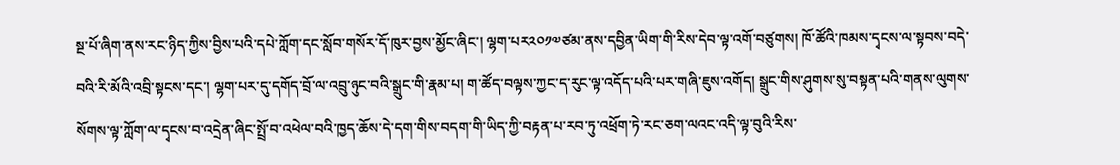སྔ་པོ་ཞིག་ནས་རང་ཉིད་ཀྱིས་བྱིས་པའི་དཔེ་ཀློག་དང་སློབ་གསོར་དོ་ཁུར་བྱས་མྱོང་ཞིང་། ལྷག་པར༢༠༡༧ཙམ་ནས་དབྱིན་ཡིག་གི་རིས་དེབ་ལྟ་འགོ་བཙུགས། ཁོ་ཚོའི་ཁམས་དྭངས་ལ་སྟབས་བདེ་བའི་རི་མོའི་འབྲི་སྟངས་དང་། ལྷག་པར་དུ་དགོད་བྲོ་ལ་འབྲུ་ཉུང་བའི་སྒྲུང་གི་རྣམ་པ། ག་ཚོད་བལྟས་ཀྱང་ད་རུང་ལྟ་འདོད་པའི་པར་གཞི་ཇུས་འགོད། སྒྲུང་གིས་ཤུགས་སུ་བསྟན་པའི་གནས་ལུགས་སོགས་ལྟ་ཀློག་ལ་དྭངས་བ་འདྲེན་ཞིང་སྤྲོ་བ་འཕེལ་བའི་ཁྱད་ཆོས་དེ་དག་གིས་བདག་གི་ཡིད་ཀྱི་བརྟན་པ་རབ་ཏུ་འཕྲོག་ཏེ་རང་ཅག་ལའང་འདི་ལྟ་བུའི་རིས་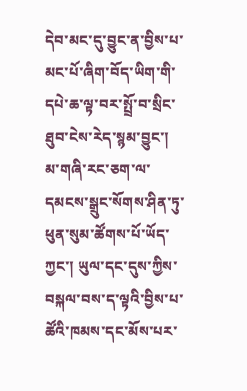དེབ་མང་དུ་བྱུང་ན་བྱིས་པ་མང་པོ་ཞིག་བོད་ཡིག་གི་དཔེ་ཆ་ལྟ་བར་སྤྲོ་བ་སྲིང་ཐུབ་ངེས་རེད་སྙམ་བྱུང་།
མ་གཞི་རང་ཅག་ལ་དམངས་སྒྲུང་སོགས་ཤིན་ཏུ་ཕུན་སུམ་ཚོགས་པོ་ཡོད་ཀྱང་། ཡུལ་དང་དུས་ཀྱིས་བསྐལ་བས་ད་ལྟའི་བྱིས་པ་ཚོའི་ཁམས་དང་མོས་པར་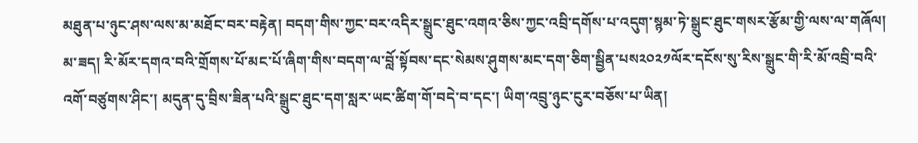མཐུན་པ་ཉུང་ཤས་ལས་མ་མཐོང་བར་བརྟེན། བདག་གིས་ཀྱང་བར་འདིར་སྒྲུང་ཐུང་འགའ་ཅིས་ཀྱང་འབྲི་དགོས་པ་འདུག་སྙམ་ཏེ་སྒྲུང་ཐུང་གསར་རྩོམ་གྱི་ལས་ལ་གཞོལ། མ་ཟད། རི་མོར་དགའ་བའི་གྲོགས་པོ་མང་པོ་ཞིག་གིས་བདག་ལ་བློ་སྟོབས་དང་སེམས་ཤུགས་མང་དག་ཅིག་སྦྱིན་པས༢༠༢༡ལོར་དངོས་སུ་རིས་སྒྲུང་གི་རི་མོ་འབྲི་བའི་འགོ་བཙུགས་ཤིང་། མདུན་དུ་བྲིས་ཟིན་པའི་སྒྲུང་ཐུང་དག་སླར་ཡང་ཚིག་གོ་བདེ་བ་དང་། ཡིག་འབྲུ་ཉུང་ངུར་བཅོས་པ་ཡིན།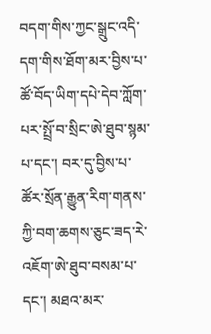བདག་གིས་ཀྱང་སྒྲུང་འདི་དག་གིས་ཐོག་མར་བྱིས་པ་ཚོ་བོད་ཡིག་དཔེ་དེབ་ཀློག་པར་སྤྲོ་བ་སྲིང་ཨེ་ཐུབ་སྙམ་པ་དང་། བར་དུ་བྱིས་པ་ཚོར་སྲོན་རྒྱུན་རིག་གནས་ཀྱི་བག་ཆགས་ཅུང་ཟད་རེ་འཇོག་ཨེ་ཐུབ་བསམ་པ་དང་། མཐའ་མར་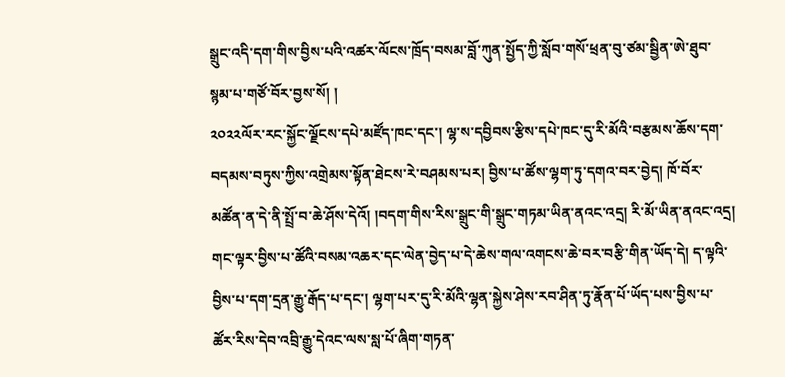སྒྲུང་འདི་དག་གིས་བྱིས་པའི་འཚར་ལོངས་ཁྲོད་བསམ་བློ་ཀུན་སྤྱོད་ཀྱི་སློབ་གསོ་ཕྲན་བུ་ཙམ་སྦྱིན་ཨེ་ཐུབ་སྙམ་པ་གཙོ་བོར་བྱས་སོ། །
༢༠༢༢ལོར་རང་སྐྱོང་ལྗོངས་དཔེ་མཛོད་ཁང་དང་། ལྷ་ས་དབྱིབས་རྩིས་དཔེ་ཁང་དུ་རི་མོའི་བརྩམས་ཆོས་དག་བདམས་བཏུས་ཀྱིས་འགྲེམས་སྟོན་ཐེངས་རེ་བཤམས་པར། བྱིས་པ་ཚོས་ལྷག་ཏུ་དགའ་བར་བྱེད། ཁོ་བོར་མཚོན་ན་དེ་ནི་སྤྲོ་བ་ཆེ་ཤོས་དེའོ། །བདག་གིས་རིས་སྒྲུང་གི་སྒྲུང་གཏམ་ཡིན་ནའང་འདྲ། རི་མོ་ཡིན་ནའང་འདྲ། གང་ལྟར་བྱིས་པ་ཚོའི་བསམ་འཆར་དང་ལེན་བྱེད་པ་དེ་ཆེས་གལ་འགངས་ཆེ་བར་བརྩི་གིན་ཡོད་དེ། ད་ལྟའི་བྱིས་པ་དག་དྲན་རྒྱུ་རྒོད་པ་དང་། ལྷག་པར་དུ་རི་མོའི་ལྷན་སྐྱེས་ཤེས་རབ་ཤིན་ཏུ་རྣོན་པོ་ཡོད་པས་བྱིས་པ་ཚོར་རིས་དེབ་འབྲི་རྒྱུ་དེའང་ལས་སླ་པོ་ཞིག་གཏན་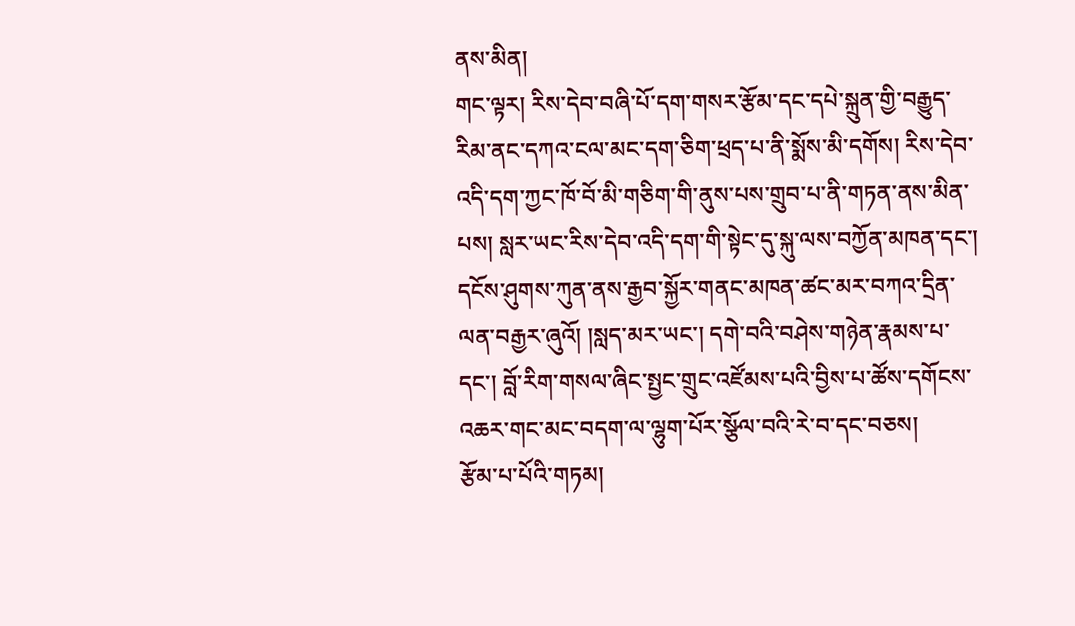ནས་མིན།
གང་ལྟར། རིས་དེབ་བཞི་པོ་དག་གསར་རྩོམ་དང་དཔེ་སྐྲུན་གྱི་བརྒྱུད་རིམ་ནང་དཀའ་ངལ་མང་དག་ཅིག་ཕྲད་པ་ནི་སྨོས་མི་དགོས། རིས་དེབ་འདི་དག་ཀྱང་ཁོ་བོ་མི་གཅིག་གི་ནུས་པས་གྲུབ་པ་ནི་གཏན་ནས་མིན་པས། སླར་ཡང་རིས་དེབ་འདི་དག་གི་སྟེང་དུ་སྐུ་ལས་བཀྱོན་མཁན་དང་། དངོས་ཤུགས་ཀུན་ནས་རྒྱབ་སྐྱོར་གནང་མཁན་ཚང་མར་བཀའ་དྲིན་ལན་བརྒྱར་ཞུའོ། །སླད་མར་ཡང་། དགེ་བའི་བཤེས་གཉེན་རྣམས་པ་དང་། བློ་རིག་གསལ་ཞིང་སྤྱང་གྲུང་འཛོམས་པའི་བྱིས་པ་ཚོས་དགོངས་འཆར་གང་མང་བདག་ལ་ལྷུག་པོར་སྩོལ་བའི་རེ་བ་དང་བཅས།
རྩོམ་པ་པོའི་གཏམ།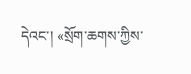དེའང་། «སྲོག་ཆགས་ཀྱིས་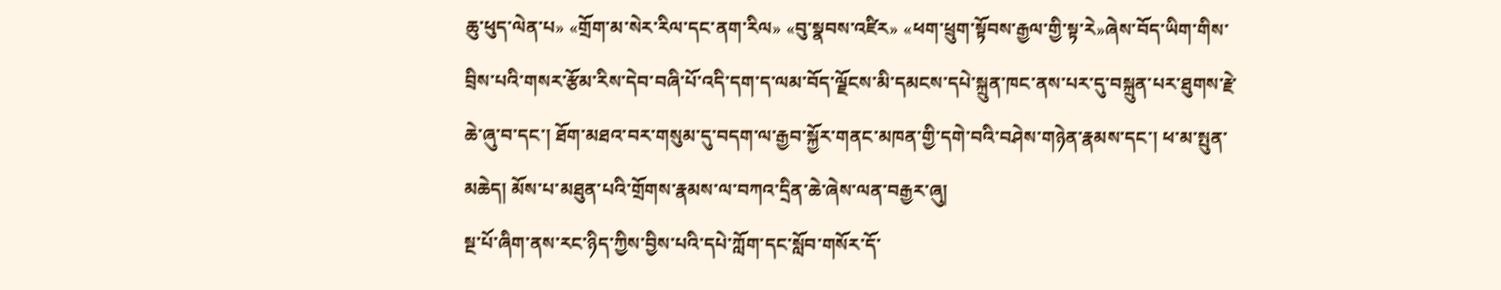ཆུ་ཕུད་ལེན་པ» «གྲོག་མ་སེར་རིལ་དང་ནག་རིལ» «བུ་སྣབས་འཛིར» «ཕག་ཕྲུག་སྟོབས་རྒྱལ་གྱི་སྟ་རེ»ཞེས་བོད་ཡིག་གིས་བྲིས་པའི་གསར་རྩོམ་རིས་དེབ་བཞི་པོ་འདི་དག་ད་ལམ་བོད་ལྗོངས་མི་དམངས་དཔེ་སྐྲུན་ཁང་ནས་པར་དུ་བསྐྲུན་པར་ཐུགས་རྗེ་ཆེ་ཞུ་བ་དང་། ཐོག་མཐའ་བར་གསུམ་དུ་བདག་ལ་རྒྱབ་སྐྱོར་གནང་མཁན་གྱི་དགེ་བའི་བཤེས་གཉེན་རྣམས་དང་། ཕ་མ་སྤུན་མཆེད། མོས་པ་མཐུན་པའི་གྲོགས་རྣམས་ལ་བཀའ་དྲིན་ཆེ་ཞེས་ལན་བརྒྱར་ཞུ།
སྔ་པོ་ཞིག་ནས་རང་ཉིད་ཀྱིས་བྱིས་པའི་དཔེ་ཀློག་དང་སློབ་གསོར་དོ་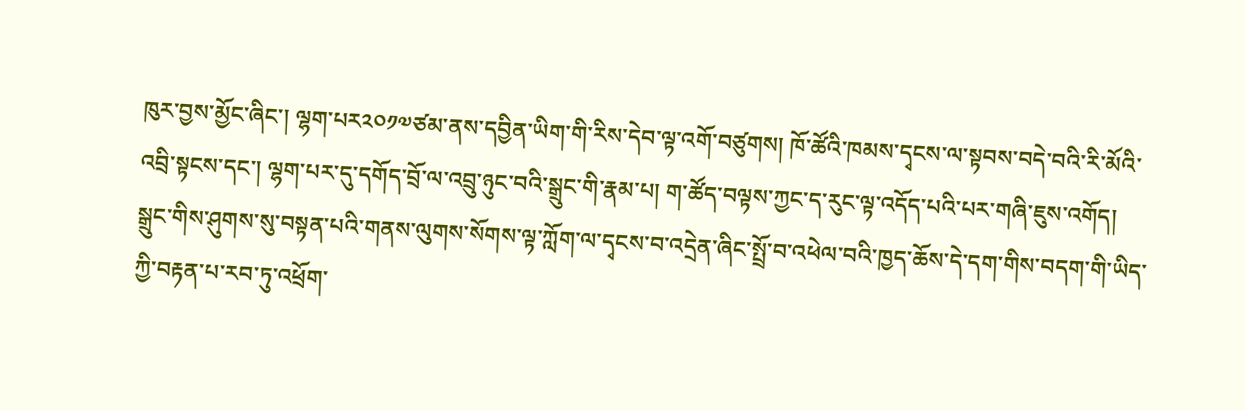ཁུར་བྱས་མྱོང་ཞིང་། ལྷག་པར༢༠༡༧ཙམ་ནས་དབྱིན་ཡིག་གི་རིས་དེབ་ལྟ་འགོ་བཙུགས། ཁོ་ཚོའི་ཁམས་དྭངས་ལ་སྟབས་བདེ་བའི་རི་མོའི་འབྲི་སྟངས་དང་། ལྷག་པར་དུ་དགོད་བྲོ་ལ་འབྲུ་ཉུང་བའི་སྒྲུང་གི་རྣམ་པ། ག་ཚོད་བལྟས་ཀྱང་ད་རུང་ལྟ་འདོད་པའི་པར་གཞི་ཇུས་འགོད། སྒྲུང་གིས་ཤུགས་སུ་བསྟན་པའི་གནས་ལུགས་སོགས་ལྟ་ཀློག་ལ་དྭངས་བ་འདྲེན་ཞིང་སྤྲོ་བ་འཕེལ་བའི་ཁྱད་ཆོས་དེ་དག་གིས་བདག་གི་ཡིད་ཀྱི་བརྟན་པ་རབ་ཏུ་འཕྲོག་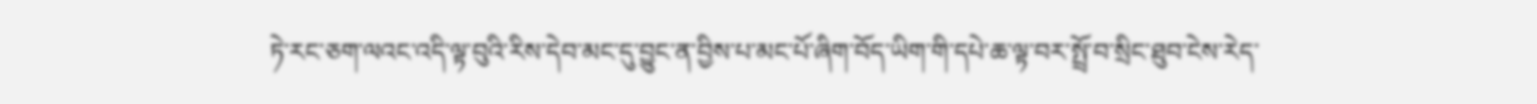ཏེ་རང་ཅག་ལའང་འདི་ལྟ་བུའི་རིས་དེབ་མང་དུ་བྱུང་ན་བྱིས་པ་མང་པོ་ཞིག་བོད་ཡིག་གི་དཔེ་ཆ་ལྟ་བར་སྤྲོ་བ་སྲིང་ཐུབ་ངེས་རེད་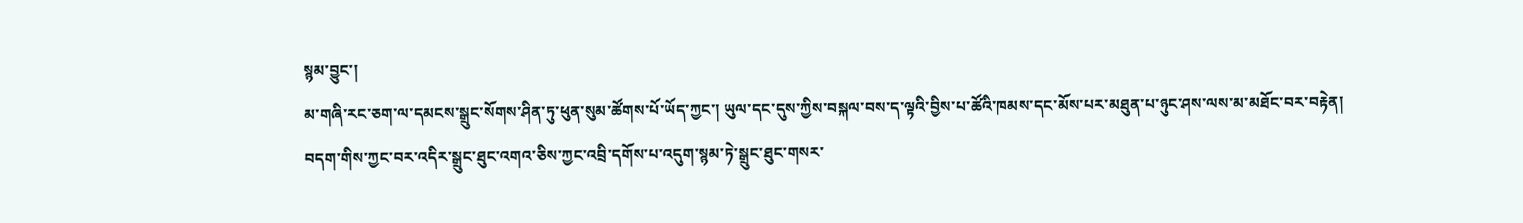སྙམ་བྱུང་།
མ་གཞི་རང་ཅག་ལ་དམངས་སྒྲུང་སོགས་ཤིན་ཏུ་ཕུན་སུམ་ཚོགས་པོ་ཡོད་ཀྱང་། ཡུལ་དང་དུས་ཀྱིས་བསྐལ་བས་ད་ལྟའི་བྱིས་པ་ཚོའི་ཁམས་དང་མོས་པར་མཐུན་པ་ཉུང་ཤས་ལས་མ་མཐོང་བར་བརྟེན། བདག་གིས་ཀྱང་བར་འདིར་སྒྲུང་ཐུང་འགའ་ཅིས་ཀྱང་འབྲི་དགོས་པ་འདུག་སྙམ་ཏེ་སྒྲུང་ཐུང་གསར་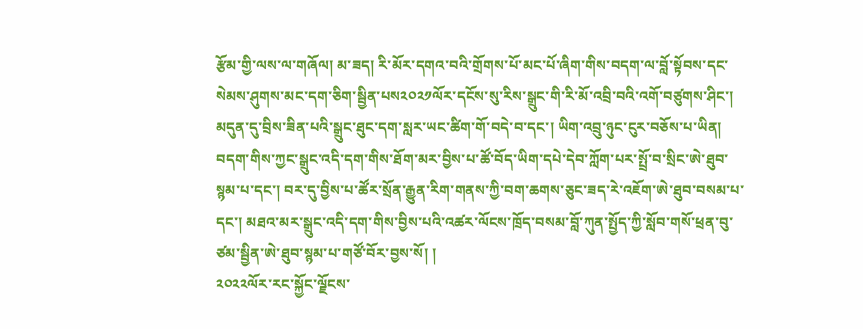རྩོམ་གྱི་ལས་ལ་གཞོལ། མ་ཟད། རི་མོར་དགའ་བའི་གྲོགས་པོ་མང་པོ་ཞིག་གིས་བདག་ལ་བློ་སྟོབས་དང་སེམས་ཤུགས་མང་དག་ཅིག་སྦྱིན་པས༢༠༢༡ལོར་དངོས་སུ་རིས་སྒྲུང་གི་རི་མོ་འབྲི་བའི་འགོ་བཙུགས་ཤིང་། མདུན་དུ་བྲིས་ཟིན་པའི་སྒྲུང་ཐུང་དག་སླར་ཡང་ཚིག་གོ་བདེ་བ་དང་། ཡིག་འབྲུ་ཉུང་ངུར་བཅོས་པ་ཡིན།
བདག་གིས་ཀྱང་སྒྲུང་འདི་དག་གིས་ཐོག་མར་བྱིས་པ་ཚོ་བོད་ཡིག་དཔེ་དེབ་ཀློག་པར་སྤྲོ་བ་སྲིང་ཨེ་ཐུབ་སྙམ་པ་དང་། བར་དུ་བྱིས་པ་ཚོར་སྲོན་རྒྱུན་རིག་གནས་ཀྱི་བག་ཆགས་ཅུང་ཟད་རེ་འཇོག་ཨེ་ཐུབ་བསམ་པ་དང་། མཐའ་མར་སྒྲུང་འདི་དག་གིས་བྱིས་པའི་འཚར་ལོངས་ཁྲོད་བསམ་བློ་ཀུན་སྤྱོད་ཀྱི་སློབ་གསོ་ཕྲན་བུ་ཙམ་སྦྱིན་ཨེ་ཐུབ་སྙམ་པ་གཙོ་བོར་བྱས་སོ། །
༢༠༢༢ལོར་རང་སྐྱོང་ལྗོངས་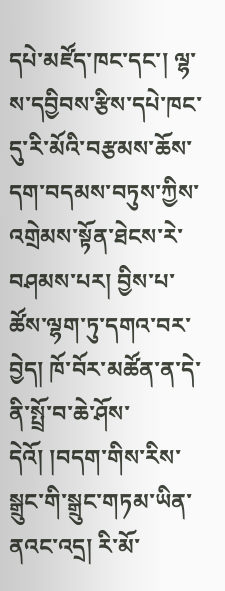དཔེ་མཛོད་ཁང་དང་། ལྷ་ས་དབྱིབས་རྩིས་དཔེ་ཁང་དུ་རི་མོའི་བརྩམས་ཆོས་དག་བདམས་བཏུས་ཀྱིས་འགྲེམས་སྟོན་ཐེངས་རེ་བཤམས་པར། བྱིས་པ་ཚོས་ལྷག་ཏུ་དགའ་བར་བྱེད། ཁོ་བོར་མཚོན་ན་དེ་ནི་སྤྲོ་བ་ཆེ་ཤོས་དེའོ། །བདག་གིས་རིས་སྒྲུང་གི་སྒྲུང་གཏམ་ཡིན་ནའང་འདྲ། རི་མོ་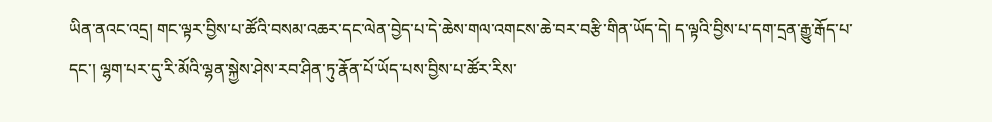ཡིན་ནའང་འདྲ། གང་ལྟར་བྱིས་པ་ཚོའི་བསམ་འཆར་དང་ལེན་བྱེད་པ་དེ་ཆེས་གལ་འགངས་ཆེ་བར་བརྩི་གིན་ཡོད་དེ། ད་ལྟའི་བྱིས་པ་དག་དྲན་རྒྱུ་རྒོད་པ་དང་། ལྷག་པར་དུ་རི་མོའི་ལྷན་སྐྱེས་ཤེས་རབ་ཤིན་ཏུ་རྣོན་པོ་ཡོད་པས་བྱིས་པ་ཚོར་རིས་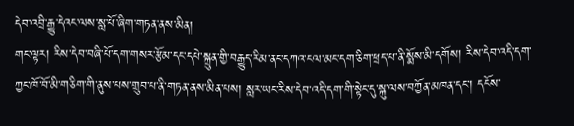དེབ་འབྲི་རྒྱུ་དེའང་ལས་སླ་པོ་ཞིག་གཏན་ནས་མིན།
གང་ལྟར། རིས་དེབ་བཞི་པོ་དག་གསར་རྩོམ་དང་དཔེ་སྐྲུན་གྱི་བརྒྱུད་རིམ་ནང་དཀའ་ངལ་མང་དག་ཅིག་ཕྲད་པ་ནི་སྨོས་མི་དགོས། རིས་དེབ་འདི་དག་ཀྱང་ཁོ་བོ་མི་གཅིག་གི་ནུས་པས་གྲུབ་པ་ནི་གཏན་ནས་མིན་པས། སླར་ཡང་རིས་དེབ་འདི་དག་གི་སྟེང་དུ་སྐུ་ལས་བཀྱོན་མཁན་དང་། དངོས་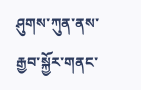ཤུགས་ཀུན་ནས་རྒྱབ་སྐྱོར་གནང་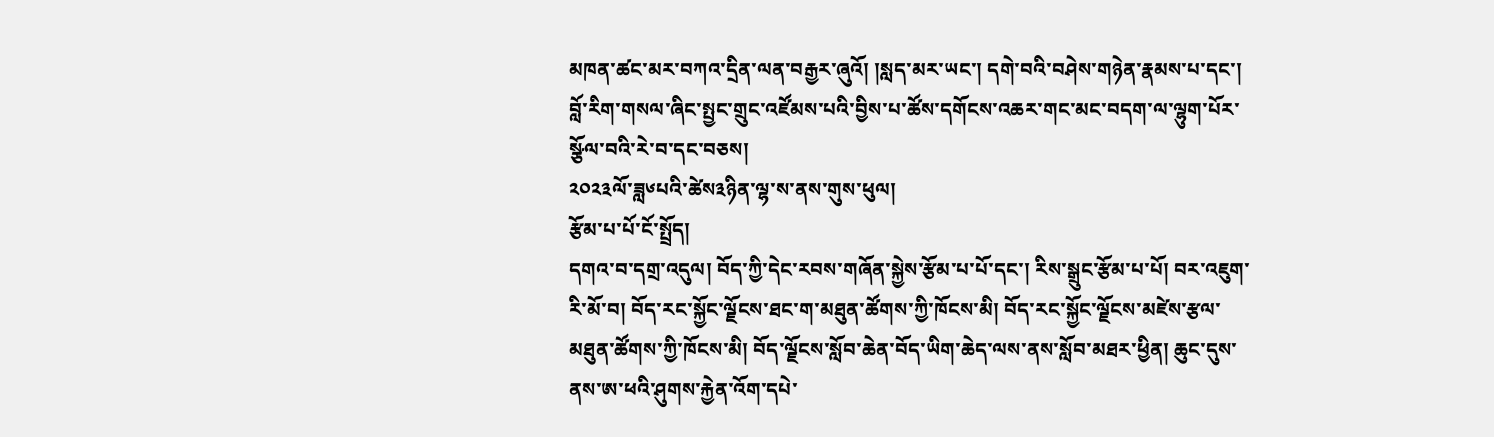མཁན་ཚང་མར་བཀའ་དྲིན་ལན་བརྒྱར་ཞུའོ། །སླད་མར་ཡང་། དགེ་བའི་བཤེས་གཉེན་རྣམས་པ་དང་། བློ་རིག་གསལ་ཞིང་སྤྱང་གྲུང་འཛོམས་པའི་བྱིས་པ་ཚོས་དགོངས་འཆར་གང་མང་བདག་ལ་ལྷུག་པོར་སྩོལ་བའི་རེ་བ་དང་བཅས།
༢༠༢༣ལོ་ཟླ༦པའི་ཚེས༣ཉིན་ལྷ་ས་ནས་གུས་ཕུལ།
རྩོམ་པ་པོ་ངོ་སྤྲོད།
དགའ་བ་དགྲ་འདུལ། བོད་ཀྱི་དེང་རབས་གཞོན་སྐྱེས་རྩོམ་པ་པོ་དང་། རིས་སྒྲུང་རྩོམ་པ་པོ། བར་འཇུག་རི་མོ་བ། བོད་རང་སྐྱོང་ལྗོངས་ཐང་ག་མཐུན་ཚོགས་ཀྱི་ཁོངས་མི། བོད་རང་སྐྱོང་ལྗོངས་མཛེས་རྩལ་མཐུན་ཚོགས་ཀྱི་ཁོངས་མི། བོད་ལྗོངས་སློབ་ཆེན་བོད་ཡིག་ཆེད་ལས་ནས་སློབ་མཐར་ཕྱིན། ཆུང་དུས་ནས་ཨ་ཕའི་ཤུགས་རྐྱེན་འོག་དཔེ་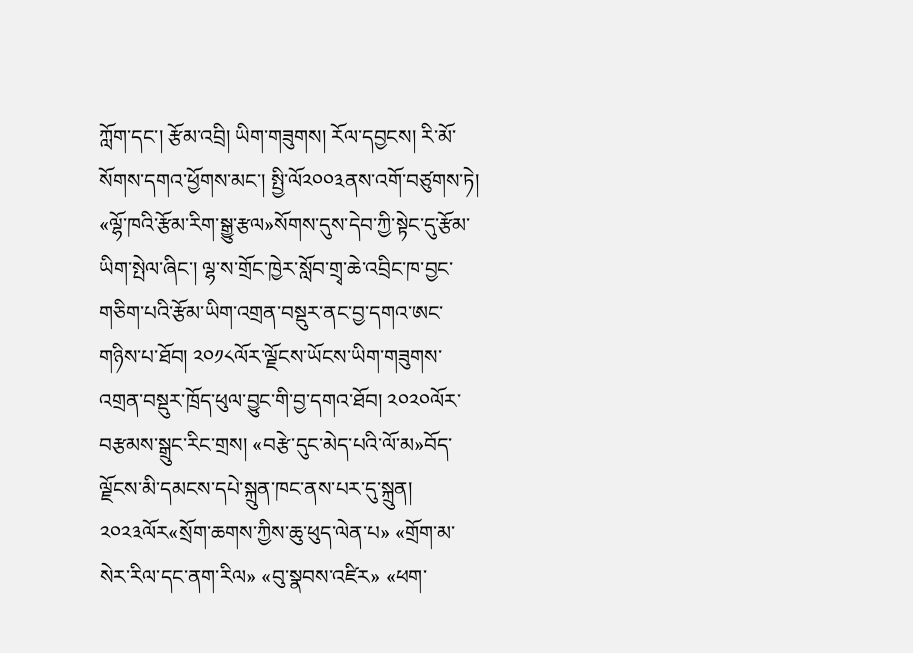ཀློག་དང་། རྩོམ་འབྲི། ཡིག་གཟུགས། རོལ་དབྱངས། རི་མོ་སོགས་དགའ་ཕྱོགས་མང་། སྤྱི་ལོ༢༠༠༣ནས་འགོ་བཙུགས་ཏེ། «ལྷོ་ཁའི་རྩོམ་རིག་སྒྱུ་རྩལ»སོགས་དུས་དེབ་ཀྱི་སྟེང་དུ་རྩོམ་ཡིག་སྤེལ་ཞིང་། ལྷ་ས་གྲོང་ཁྱེར་སློབ་གྲྭ་ཆེ་འབྲིང་ཁ་བྱང་གཅིག་པའི་རྩོམ་ཡིག་འགྲན་བསྡུར་ནང་བྱ་དགའ་ཨང་གཉིས་པ་ཐོབ། ༢༠༡༨ལོར་ལྗོངས་ཡོངས་ཡིག་གཟུགས་འགྲན་བསྡུར་ཁྲོད་ཕུལ་བྱུང་གི་བྱ་དགའ་ཐོབ། ༢༠༢༠ལོར་བརྩམས་སྒྲུང་རིང་གྲས། «བརྩེ་དུང་མེད་པའི་ལོ་མ»བོད་ལྗོངས་མི་དམངས་དཔེ་སྐྲུན་ཁང་ནས་པར་དུ་སྐྲུན། ༢༠༢༣ལོར«སྲོག་ཆགས་ཀྱིས་ཆུ་ཕུད་ལེན་པ» «གྲོག་མ་སེར་རིལ་དང་ནག་རིལ» «བུ་སྣབས་འཛིར» «ཕག་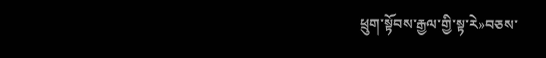ཕྲུག་སྟོབས་རྒྱལ་གྱི་སྟ་རེ»བཅས་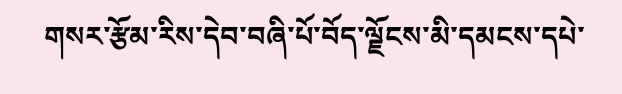གསར་རྩོམ་རིས་དེབ་བཞི་པོ་བོད་ལྗོངས་མི་དམངས་དཔེ་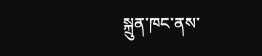སྐྲུན་ཁང་ནས་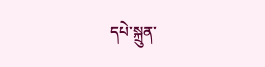དཔེ་སྐྲུན་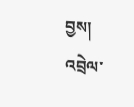བྱས།
འབྲེལ་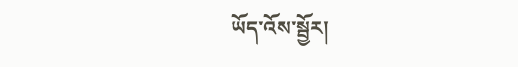ཡོད་འོས་སྦྱོར།